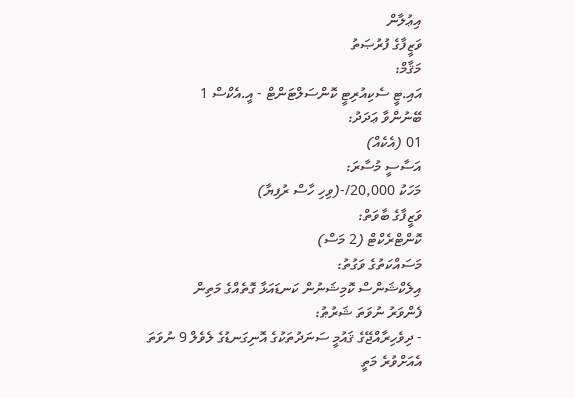އިޢުލާން
ވަޒީފާގެ ފުރުޞަތު
މަޤާމް:
އައި.ޓީ ސެކިއުރިޓީ ކޮންސަލްޓަންޓް - އީ.އެކްސް 1
ބޭނުންވާ ޢަދަދު:
01 (އެކެއް)
އަސާސީ މުސާރަ:
މަހަކު 20,000/-(ވިހި ހާސް ރުފިޔާ)
ވަޒީފާގެ ބާވަތް:
ކޮންޓްރެކްޓް (2 މަސް)
މަސައްކަތުގެ ވަގުތު:
އިލެކްޝަންސް ކޮމިޝަނުން ކަނޑައަޅާ ގޮތެއްގެ މަތިން
ފެންވަރު ނުވަތަ ޝަރުޠު:
- ދިވެހިރާއްޖޭގެ ޤައުމީ ސަނަދުތަކުގެ އޮނިގަނޑުގެ ލެވެލް 9 ނުވަތަ އެއަށްވުރެ މަތީ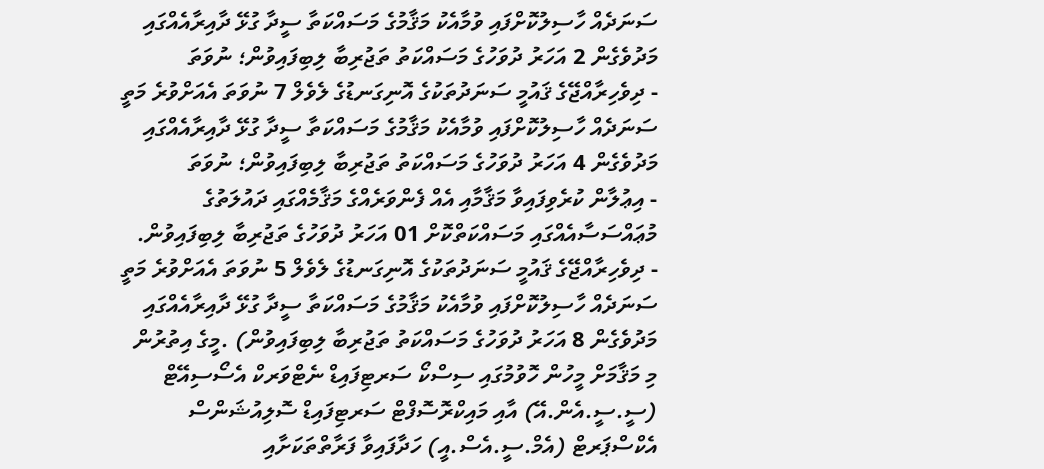ސަނަދެއް ހާސިލުކޮށްފައި ވުމާއެކު މަޤާމުގެ މަސައްކަތާ ސީދާ ގުޅޭ ދާއިރާއެއްގައި މަދުވެގެން 2 އަހަރު ދުވަހުގެ މަސައްކަތު ތަޖުރިބާ ލިބިފައިވުން؛ ނުވަތަ
- ދިވެހިރާއްޖޭގެ ޤައުމީ ސަނަދުތަކުގެ އޮނިގަނޑުގެ ލެވެލް 7 ނުވަތަ އެއަށްވުރެ މަތީ ސަނަދެއް ހާސިލުކޮށްފައި ވުމާއެކު މަޤާމުގެ މަސައްކަތާ ސީދާ ގުޅޭ ދާއިރާއެއްގައި މަދުވެގެން 4 އަހަރު ދުވަހުގެ މަސައްކަތު ތަޖުރިބާ ލިބިފައިވުން؛ ނުވަތަ
- އިޢުލާން ކުރެވިފައިވާ މަޤާމާއި އެއް ފެންވަރެއްގެ މަޤާމެއްގައި ދައުލަތުގެ މުޢައްސަސާއެއްގައި މަސައްކަތްކޮށް 01 އަހަރު ދުވަހުގެ ތަޖުރިބާ ލިބިފައިވުން.
- ދިވެހިރާއްޖޭގެ ޤައުމީ ސަނަދުތަކުގެ އޮނިގަނޑުގެ ލެވެލް 5 ނުވަތަ އެއަށްވުރެ މަތީ ސަނަދެއް ހާސިލުކޮށްފައި ވުމާއެކު މަޤާމުގެ މަސައްކަތާ ސީދާ ގުޅޭ ދާއިރާއެއްގައި މަދުވެގެން 8 އަހަރު ދުވަހުގެ މަސައްކަތު ތަޖުރިބާ ލިބިފައިވުން) .މީގެ އިތުރުން މި މަޤާމަށް މީހުން ހޮވުމުގައި ސިސްކޯ ސަރޓިފައިޑް ނެޓްވަރކް އެސޯސިއޭޓް (ސީ.ސީ.އެން.އޭ) އާއި މައިކްރޮސޮފްޓް ސަރޓިފައިޑް ސޮލިއުޝަންސް އެކްސްޕަރޓް (އެމް.ސީ.އެސް.އީ) ހަދާފައިވާ ފަރާތްތަކަށާއި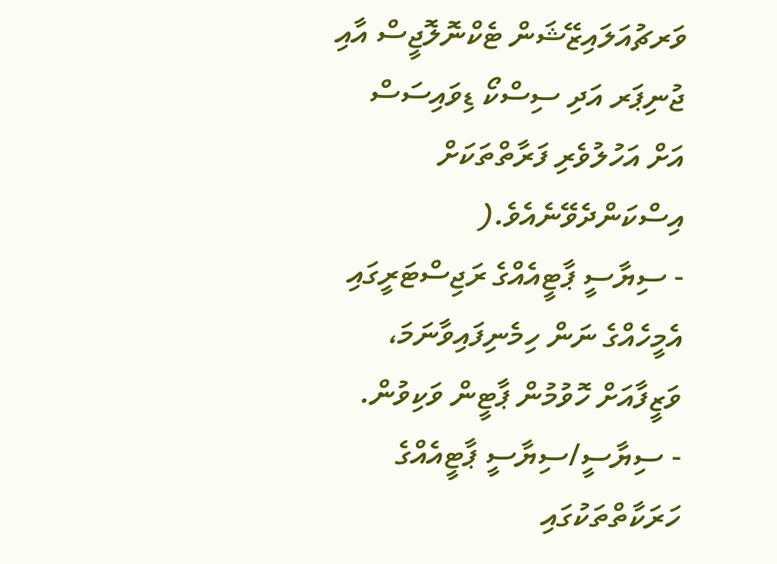ވަރޗުއަލައިޒޭޝަން ޓެކްނޮލޮޖީސް އާއި ޖުނިޕަރ އަދި ސިސްކޯ ޑިވައިސަސް އަށް އަހުލުވެރި ފަރާތްތަކަށް އިސްކަންދެވޭނެއެވެ.(
- ސިޔާސީ ޕާޓީއެއްގެ ރަޖިސްޓަރީގައި އެމީހެއްގެ ނަން ހިމެނިފައިވާނަމަ، ވަޒީފާއަށް ހޮވުމުން ޕާޓީން ވަކިވުން.
- ސިޔާސީ/ސިޔާސީ ޕާޓީއެއްގެ ހަރަކާތްތަކުގައި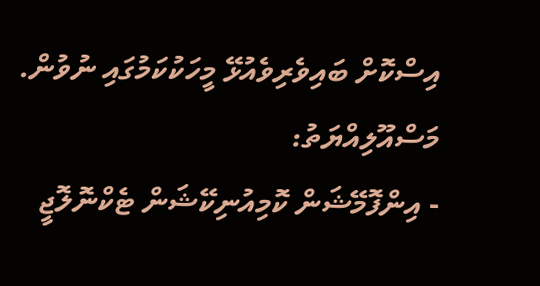އިސްކޮށް ބައިވެރިވެއުޅޭ މީހަކުކަމުގައި ނުވުން.
މަސްއޫލިއްޔަތު:
- އިންފޮމޭޝަން ކޮމިއުނިކޭޝަން ޓެކްނޮލޮޖީ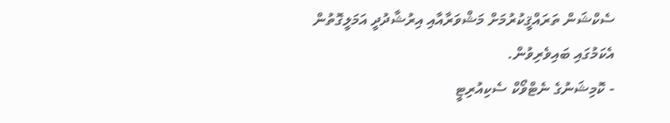ސެކްޝަން ތަރައްޤީކުރުމަށް މަޝްވަރާއާއި އިރުޝާދުދީ އަމަލީގޮތުން އެކަމުގައި ބައިވެރިވުން.
- ކޮމިޝަނުގެ ނެޓްވޯކް ސެކިއުރިޓީ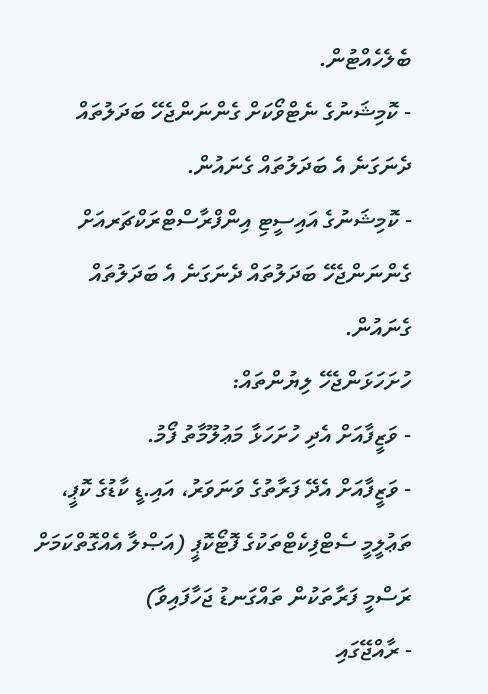ބެލެހެއްޓުން.
- ކޮމިޝަނުގެ ނެޓްވޯކަށް ގެންނަންޖެހޭ ބަދަލުތައް ދެނަގަނެ އެ ބަދަލުތައް ގެނައުން.
- ކޮމިޝަނުގެ އައިސީޓި އިންފްރާސްޓްރަކްޗަރއަށް ގެންނަންޖެހޭ ބަދަލުތައް ދެނަގަނެ އެ ބަދަލުތައް ގެނައުން.
ހުށަހަޅަންޖެހޭ ލިޔުންތައް:
- ވަޒީފާއަށް އެދި ހުށަހަޅާ މަޢުލޫމާތު ފޯމު.
- ވަޒީފާއަށް އެދޭ ފަރާތުގެ ވަނަވަރު، އައި.ޑީ ކާޑުގެ ކޮޕީ، ތަޢުލީމީ ސެޓްފިކެޓްތަކުގެ ފޮޓޯކޮޕީ (އަޞްލާ އެއްގޮތްކަމަށް ރަސްމީ ފަރާތަކުން ތައްގަނޑު ޖަހާފައިވާ)
- ރާއްޖޭގައި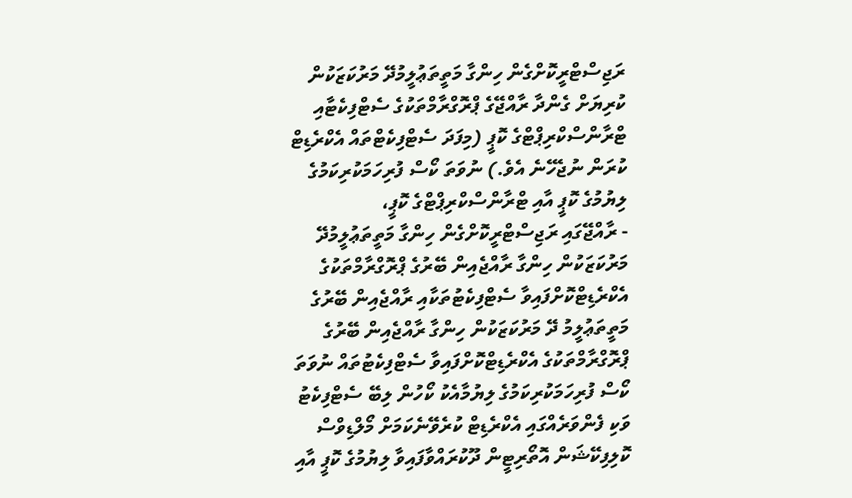ރަޖިސްޓްރީކޮށްގެން ހިންގާ މަތީތަޢުލީމުދޭ މަރުކަޒަކުން ކުރިޔަށް ގެންދާ ރާއްޖޭގެ ޕްރޮގްރާމްތަކުގެ ސެޓްފިކެޓާއި ޓްރާންސްކްރިޕްޓްގެ ކޮޕީ (މިފަދަ ސެޓްފިކެޓްތައް އެކްރެޑިޓް ކުރަން ނުޖެހޭނެ އެވެ.) ނުވަތަ ކޯސް ފުރިހަމަކުރިކަމުގެ ލިޔުމުގެ ކޮޕީ އާއި ޓްރާންސްކްރިޕްޓްގެ ކޮޕީ،
- ރާއްޖޭގައި ރަޖިސްޓްރީކޮށްގެން ހިންގާ މަތީތަޢުލީމުދޭ މަރުކަޒަކުން ހިންގާ ރާއްޖެއިން ބޭރުގެ ޕްރޮގްރާމްތަކުގެ އެކްރެޑިޓްކޮށްފައިވާ ސެޓްފިކެޓުތަކާއި ރާއްޖެއިން ބޭރުގެ މަތީތަޢުލީމު ދޭ މަރުކަޒަކުން ހިންގާ ރާއްޖެއިން ބޭރުގެ ޕްރޮގްރާމްތަކުގެ އެކްރެޑިޓްކޮށްފައިވާ ސެޓްފިކެޓުތައް ނުވަތަ ކޯސް ފުރިހަމަކުރިކަމުގެ ލިޔުމާއެކު ކޯހުން ލިބޭ ސެޓްފިކެޓު ވަކި ފެންވަރެއްގައި އެކްރެޑިޓް ކުރެވޭނެކަމަށް މޯލްޑިވްސް ކޮލިފިކޭޝަން އޮތޯރިޓީން ދޫކުރައްވާފައިވާ ލިޔުމުގެ ކޮޕީ އާއި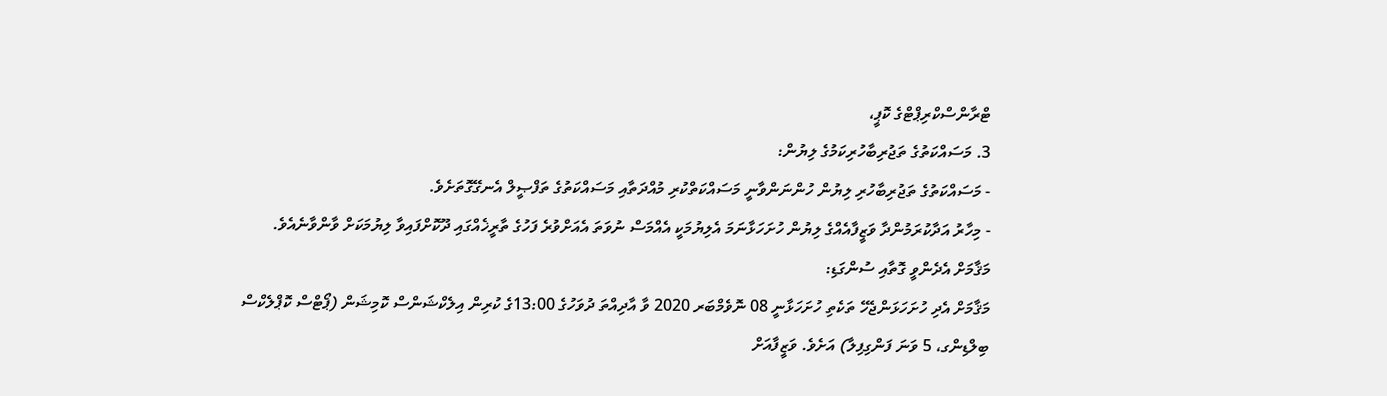ޓްރާންސްކްރިޕްޓްގެ ކޮޕީ،
3. މަސައްކަތުގެ ތަޖުރިބާހުރިކަމުގެ ލިޔުން:
- މަސައްކަތުގެ ތަޖުރިބާހުރި ލިޔުން ހުންނަންވާނީ މަސައްކަތްކުރި މުއްދަތާއި މަސައްކަތުގެ ތަފްޞީލް އެނގޭގޮތަށެވެ.
- މިހާރު އަދާކުރަމުންދާ ވަޒީފާއެއްގެ ލިޔުން ހުށަހަޅާނަމަ އެލިޔުމަކީ އެއްމަސް ނުވަތަ އެއަށްވުރެ ފަހުގެ ތާރީޚެއްގައި ދޫކޮށްފައިވާ ލިޔުމަކަށް ވާންވާނެއެވެ.
މަޤާމަށް އެދެންވީ ގޮތާއި ސުންގަޑި:
މަޤާމަށް އެދި ހުށަހަޅަންޖެހޭ ތަކެތި ހުށަހަޅާނީ 08 ނޮވެމްބަރ 2020 ވާ އާދިއްތަ ދުވަހުގެ 13:00ގެ ކުރިން އިލެކްޝަންސް ކޮމިޝަން (ޕޯޓްސް ކޮޕްލެކްސް ބިލްޑިންގ، 5 ވަނަ ފަންގިފިލާ) އަށެވެ. ވަޒީފާއަށް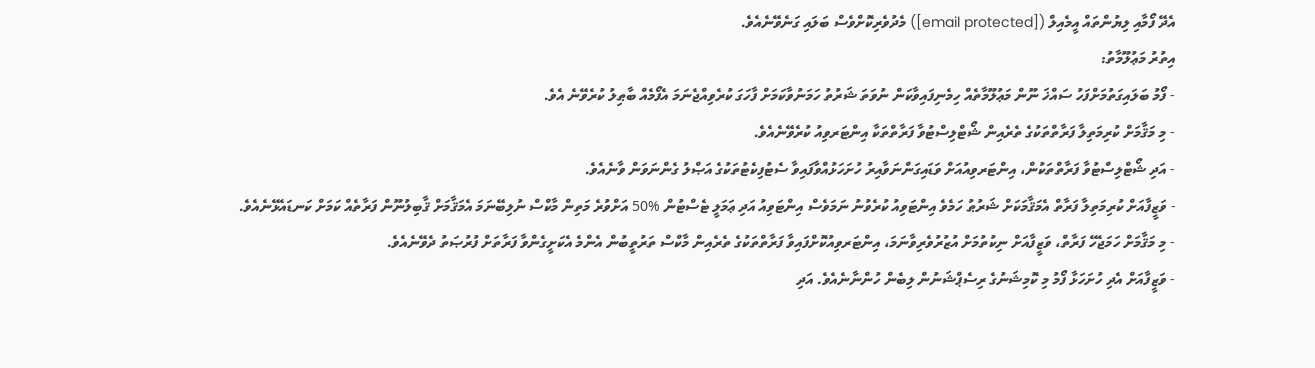އެދޭ ފޯމާއި ލިޔުންތައް އީމެއިލް ([email protected]) މެދުވެރިކޮށްވެސް ބަލައި ގަނެވޭނެއެވެ.
އިތުރު މަޢުލޫމާތު:
- ފޯމު ބަލައިގަތުމަށްފަހު ސައްޚަ ނޫން މަޢުލޫމާތެއް ހިމެނިފައިވާކަން ނުވަތަ ޝަރުތު ހަމަނުވާކަމަށް ފާހަގަ ކުރެވިއްޖެނަމަ އެފޯމެއް ބާޠިލު ކުރެވޭނެ އެވެ.
- މި މަޤާމަށް ކުރިމަތިލާ ފަރާތްތަކުގެ ތެރެއިން ޝޯޓްލިސްޓުވާ ފަރާތްތަކާ އިންޓަރވިއު ކުރެވޭނެއެވެ.
- އަދި ޝޯޓްލިސްޓުވާ ފަރާތްތަކުން، އިންޓަރވިއުއަށް ވަޑައިގަންނަވާއިރު ހުށަހަޅުއްވާފައިވާ ސެޓުފިކެޓުތަކުގެ އަޞްލު ގެންނަވަން ވާނެއެވެ.
- ވަޒީފާއަށް ކުރިމަތިލާ ފަރާތް އެމަޤާމަކަށް ޝަރުޠު ހަމެވެ އިންޓަވިއު ކުރެވުނު ނަމަވެސް އިންޓަވިއު އަދި ޢަމަލީ ޓެސްޓުން %50 އަށްވުރެ މަތިން މާކްސް ނުލިބޭނަމަ އެމަޤާމަށް ޤާބިލުނޫން ފަރާތެއް ކަމަށް ކަނޑައެޅޭނެއެވެ.
- މި މަޤާމަށް ހަމަޖެހޭ ފަރާތް، ވަޒީފާއަށް ނިކުތުމަށް އުޒުރުވެރިވާނަމަ، އިންޓަރވިއުކޮށްފައިވާ ފަރާތްތަކުގެ ތެރެއިން މާކްސް ތަރުތީބުން އެންމެ އެކަށީގެންވާ ފަރާތަށް ފުރުޞަތު ދެވޭނެއެވެ.
- ވަޒީފާއަށް އެދި ހުށަހަޅާ ފޯމު މި ކޮމިޝަނުގެ ރިސެޕްޝަނުން ލިބެން ހުންނާނެއެވެ. އަދި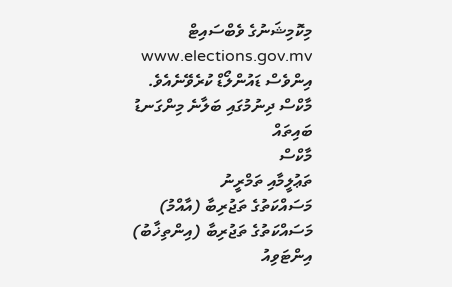މިކޮމިޝަނުގެ ވެބްސައިޓް www.elections.gov.mv އިންވެސް ޑައުންލޯޑް ކުރެވޭނެއެވެ.
މާކްސް ދިނުމުގައި ބަލާނެ މިންގަނޑު
ބައިތައް
މާކްސް
ތަޢުލީމާއި ތަމްރީނު
މަސައްކަތުގެ ތަޖުރިބާ (އާއްމު)
މަސައްކަތުގެ ތަޖުރިބާ (އިންތިޚާބު)
އިންޓަވިއު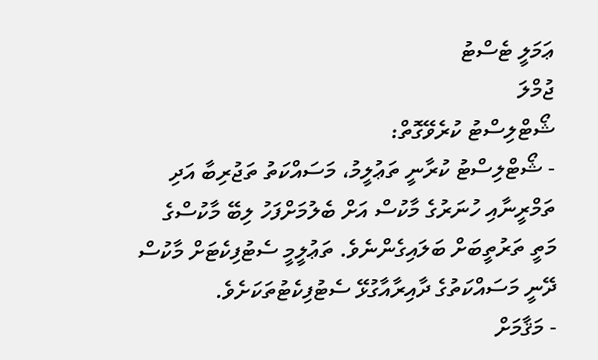ޢަމަލީ ޓެސްޓު
ޖުމްލަ
ޝޯޓްލިސްޓު ކުރެވޭގޮތް:
- ޝޯޓްލިސްޓު ކުރާނީ ތަޢުލީމު، މަސައްކަތު ތަޖުރިބާ އަދި ތަމްރީނާއި ހުނަރުގެ މާކުސް އަށް ބެލުމަށްފަހު ލިބޭ މާކުސްގެ މަތީ ތަރުތީބަށް ބަލައިގެންނެވެ. ތަޢުލީމީ ސެޓުފިކެޓަށް މާކުސް ދޭނީ މަސައްކަތުގެ ދާއިރާއާގުޅޭ ސެޓުފިކެޓުތަކަށެވެ.
- މަޤާމަށް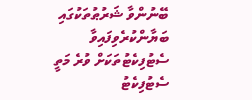ބޭނުންވާ ޝަރުޠުތަކުގައި ބަޔާންކުރެވިފައިވާ ސެޓުފިކެޓުތަކަށް ވުރެ މަތީ ސެޓުފިކެޓު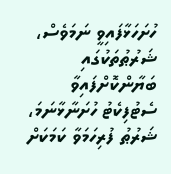ހުށަހަޅާފައިވީ ނަމަވެސް، ޝަރުޠުތަކުގައި ބަޔާންކޮށްފައިވާ ސެޓުފިކެޓު ހުށަނާޅާނަމަ، ޝަރުޠު ފުރިހަމަވާ ކަމަކަށް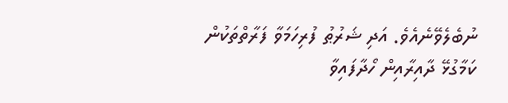ނުބެލެވޭނެއެވެ. އަދި ޝަރުޠު ފުރިހަމަވާ ފަރާތްތަކުން ކަމާގުޅޭ ދާއިރާއިން ހޯދާފައިވާ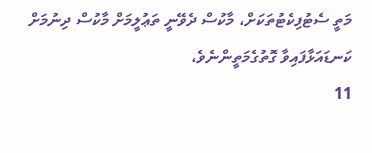މަތީ ސެޓުފިކެޓުތަކަށް، މާކުސް ދެވޭނީ ތަޢުލީމަށް މާކުސް ދިނުމަށް ކަނޑައަޅާފައިވާ ގޮތުގެމަތީންނެވެ،
11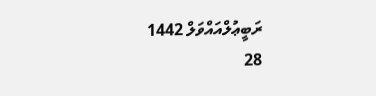ރަބީޢުލްއައްވަލް 1442
28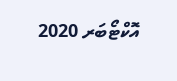އޮކްޓޯބަރ 2020